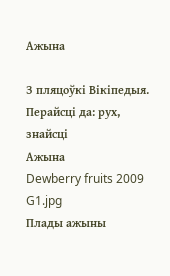Ажына

З пляцоўкі Вікіпедыя.
Перайсці да: рух, знайсці
Ажына
Dewberry fruits 2009 G1.jpg
Плады ажыны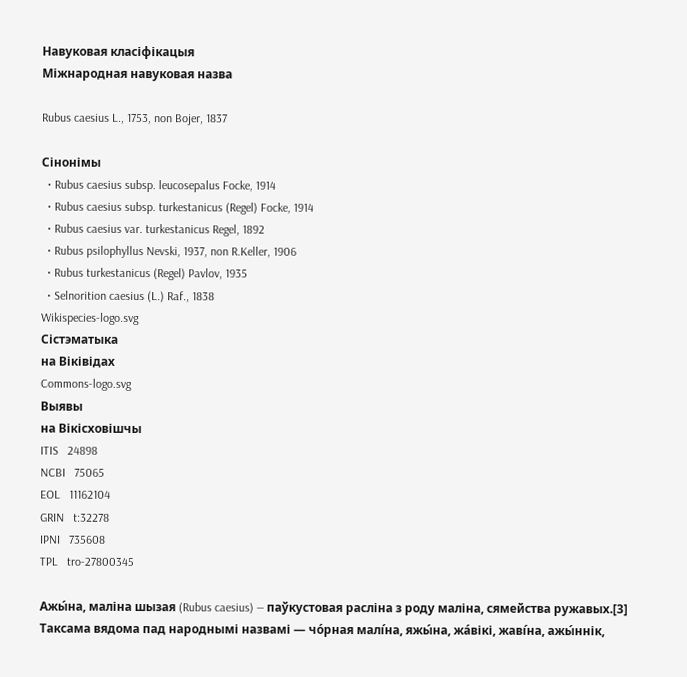Навуковая класіфікацыя
Міжнародная навуковая назва

Rubus caesius L., 1753, non Bojer, 1837

Сінонімы
  • Rubus caesius subsp. leucosepalus Focke, 1914
  • Rubus caesius subsp. turkestanicus (Regel) Focke, 1914
  • Rubus caesius var. turkestanicus Regel, 1892
  • Rubus psilophyllus Nevski, 1937, non R.Keller, 1906
  • Rubus turkestanicus (Regel) Pavlov, 1935
  • Selnorition caesius (L.) Raf., 1838
Wikispecies-logo.svg
Сістэматыка
на Віківідах
Commons-logo.svg
Выявы
на Вікісховішчы
ITIS   24898
NCBI   75065
EOL   11162104
GRIN   t:32278
IPNI   735608
TPL   tro-27800345

Ажы́на, маліна шызая (Rubus caesius) — паўкустовая расліна з роду маліна, сямейства ружавых.[3] Таксама вядома пад народнымі назвамі — чо́рная малі́на, яжы́на, жа́вікі, жаві́на, ажы́ннік,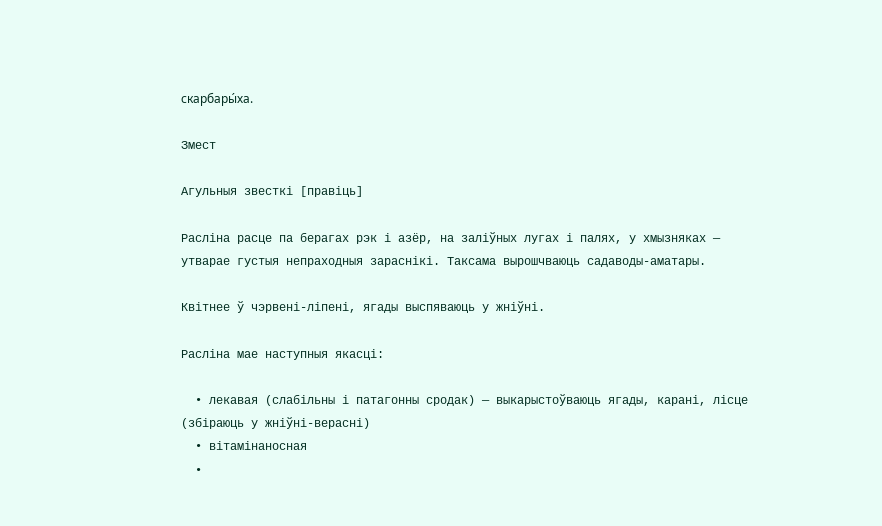скарбары́ха.

Змест

Агульныя звесткі [правіць]

Расліна расце па берагах рэк і азёр, на заліўных лугах і палях, у хмызняках — утварае густыя непраходныя зараснікі. Таксама вырошчваюць садаводы-аматары.

Квітнее ў чэрвені-ліпені, ягады выспяваюць у жніўні.

Расліна мае наступныя якасці:

  • лекавая (слабільны і патагонны сродак) — выкарыстоўваюць ягады, карані, лісце (збіраюць у жніўні-верасні)
  • вітамінаносная
  •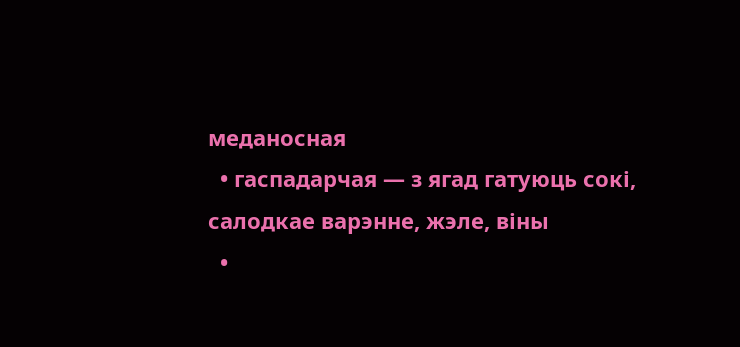меданосная
  • гаспадарчая — з ягад гатуюць сокі, салодкае варэнне, жэле, віны
  •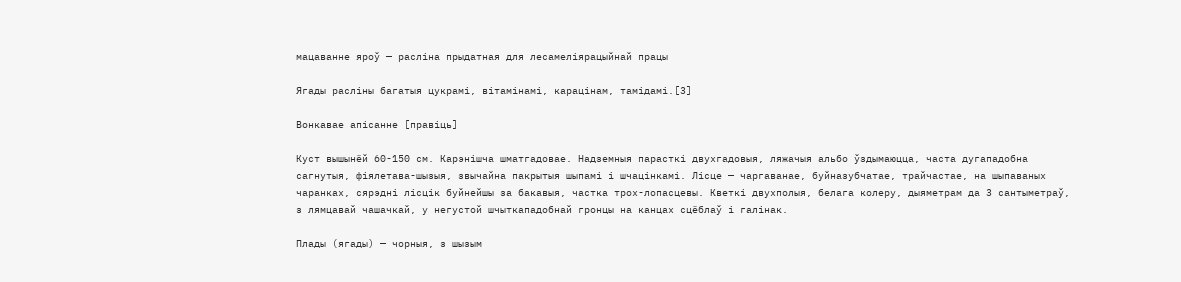мацаванне яроў — расліна прыдатная для лесамеліярацыйнай працы

Ягады расліны багатыя цукрамі, вітамінамі, карацінам, тамідамі.[3]

Вонкавае апісанне [правіць]

Куст вышынёй 60-150 см. Карэнішча шматгадовае. Надземныя парасткі двухгадовыя, ляжачыя альбо ўздымаюцца, часта дугападобна сагнутыя, фіялетава-шызыя, звычайна пакрытыя шыпамі і шчацінкамі. Лісце — чаргаванае, буйназубчатае, трайчастае, на шыпаваных чаранках, сярэдні лісцік буйнейшы за бакавыя, частка трох-лопасцевы. Кветкі двухполыя, белага колеру, дыяметрам да 3 сантыметраў, з лямцавай чашачкай, у негустой шчыткападобнай гронцы на канцах сцёблаў і галінак.

Плады (ягады) — чорныя, з шызым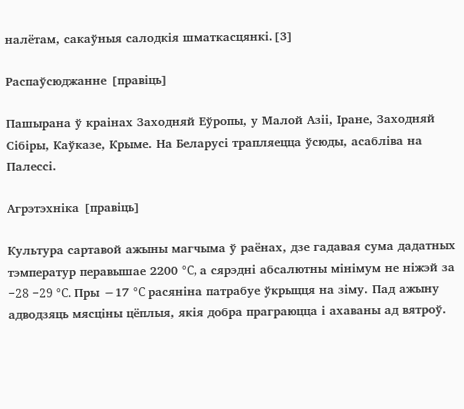налётам, сакаўныя салодкія шматкасцянкі.[3]

Распаўсюджанне [правіць]

Пашырана ў краінах Заходняй Еўропы, у Малой Азіі, Іране, Заходняй Сібіры, Каўказе, Крыме. На Беларусі трапляецца ўсюды, асабліва на Палессі.

Агрэтэхніка [правіць]

Культура сартавой ажыны магчыма ў раёнах, дзе гадавая сума дадатных тэмператур перавышае 2200 °C, а сярэдні абсалютны мінімум не ніжэй за −28 −29 °C. Пры −17 °C расяніна патрабуе ўкрыцця на зіму. Пад ажыну адводзяць мясціны цёплыя, якія добра праграюцца і ахаваны ад вятроў.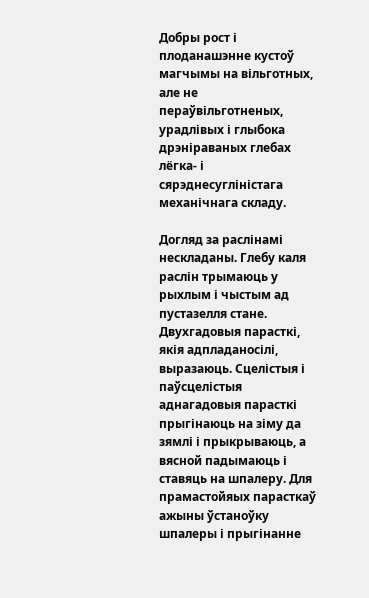Добры рост і плоданашэнне кустоў магчымы на вільготных, але не пераўвільготненых, урадлівых і глыбока дрэніраваных глебах лёгка- і сярэднесугліністага механічнага складу.

Догляд за раслінамі нескладаны. Глебу каля раслін трымаюць у рыхлым і чыстым ад пустазелля стане. Двухгадовыя парасткі, якія адпладаносілі, выразаюць. Сцелістыя і паўсцелістыя аднагадовыя парасткі прыгінаюць на зіму да зямлі і прыкрываюць, а вясной падымаюць і ставяць на шпалеру. Для прамастойяых парасткаў ажыны ўстаноўку шпалеры і прыгінанне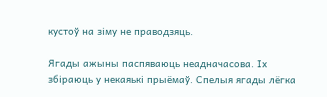кустоў на зіму не праводзяць.

Ягады ажыны паспяваюць неадначасова. Іх збіраюць у некаяькі прыёмаў. Спелыя ягады лёгка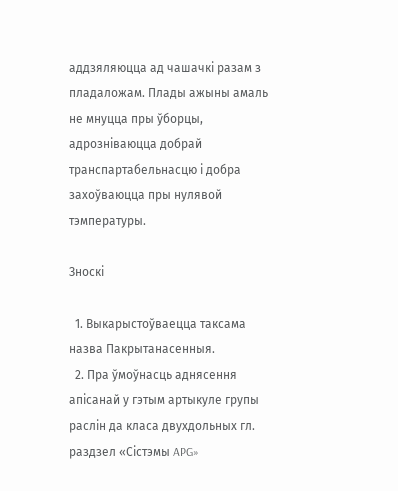аддзяляюцца ад чашачкі разам з пладаложам. Плады ажыны амаль не мнуцца пры ўборцы, адрозніваюцца добрай транспартабельнасцю і добра захоўваюцца пры нулявой тэмпературы.

Зноскі

  1. Выкарыстоўваецца таксама назва Пакрытанасенныя.
  2. Пра ўмоўнасць аднясення апісанай у гэтым артыкуле групы раслін да класа двухдольных гл. раздзел «Сістэмы APG»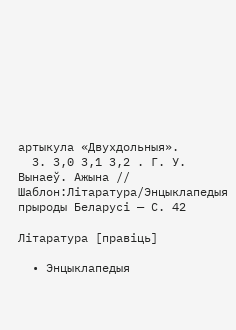артыкула «Двухдольныя».
  3. 3,0 3,1 3,2 . Г. У. Вынаеў. Ажына // Шаблон:Літаратура/Энцыклапедыя прыроды Беларусі — С. 42

Літаратура [правіць]

  • Энцыклапедыя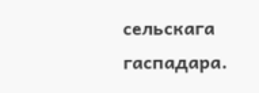сельскага гаспадара.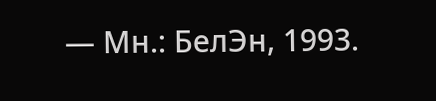— Мн.: БелЭн, 1993.